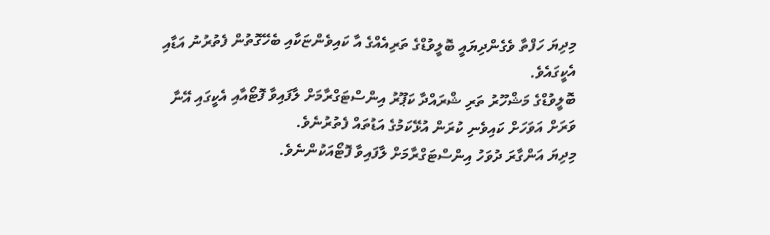މިދިޔަ ހަފްތާ ވެގެންދިޔައީ ބޮލީވުޑްގެ ތަރިއެއްގެ އާ ކައިވެންޏަކާއި ބެހޭގޮތުން ފެތުރުނު އަޑާއި އެކީގައެވެ.
ބޮލީވުޑްގެ މަޝްހޫރު ތަރި ޝްރައްދާ ކަޕޫރު އިންސްޓަގްރާމަށް ލާފައިވާ ފޮޓޯއާއި އެކީގައި އޭނާ ވަރަށް އަވަހަށް ކައިވެނި ކުރަން އުޅޭކަމުގެ އަޑުތައް ފެތުރުނެވެ.
މިދިޔަ އަންގާރަ ދުވަހު އިންސްޓަގްރާމަށް ލާފައިވާ ފޮޓޯއަކުންނެވެ.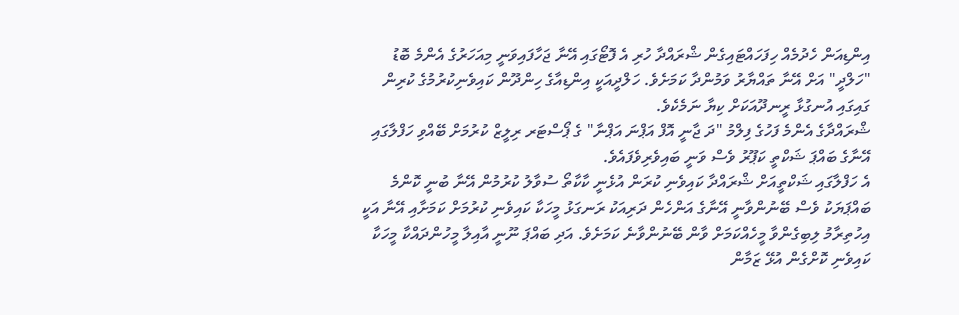އިންޑިއަން ހެދުމެއް ހިފަހައްޓައިގެން ޝްރައްދާ ހުރި އެ ފޮޓޯގައި އޭނާ ޖަހާފައިވަނީ މިއަހަރުގެ އެންމެ ބޮޑު "ހަލްދީ" އަށް އޭނާ ތައްޔާރު ވަމުންދާ ކަމަށެވެ. ހަލްދީއަކީ އިންޑިއާގެ ހިންދޫން ކައިވެނިކުރުމުގެ ކުރިން ގައިގައި އުނގުޅާ ރީނދޫއަކަށް ކިޔާ ނަމެކެވެ.
ޝްރައްދާގެ އެންމެ ފަހުގެ ފިލްމު "ދަ ޖާނީ އޮފް އަޕްނަ އަޕްނާ" ގެ ޕޯސްޓަރ ރިލީޒް ކުރުމަށް ބޭއްވި ހަފްލާގައި އޭނާގެ ބައްޕަ ޝަކްތީ ކަޕޫރު ވެސް ވަނީ ބައިވެރިވެފައެވެ.
އެ ހަފްލާގައި ޝަކްތީއަށް ޝްރައްދާ ކައިވެނި ކުރަން އުޅެނީ ކާކާތޯ ސުވާލު ކުރުމުން އޭނާ ބުނީ ކޮންމެ ބައްޕަޔަކު ވެސް ބޭނުންވާނީ އޭނާގެ އަންހެން ދަރިއަކު ރަނގަޅު މީހަކާ ކައިވެނި ކުރުމަށް ކަމަށާއި އޭނާ އަކީ އިހުތިރާމު ލިބިގެންވާ މީހެއްކަމަށް ވާން ބޭނުންވާނެ ކަމަށެވެ. އަދި ބައްޕަ ނޫނީ އާއިލާ މީހުންދައްކާ މީހަކާ ކައިވެނި ކޮށްގެން އުޅޭ ޒަމާން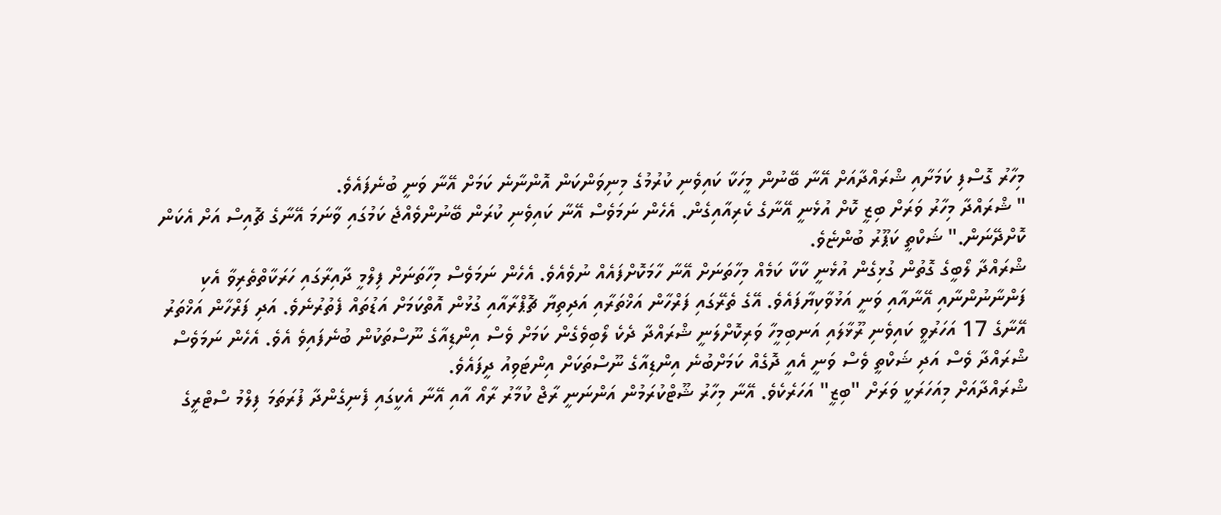މިހާރު ގޮސްފި ކަމަށާއި ޝްރައްދާއަށް އޭނާ ބޭނުން މީހަކާ ކައިވެނި ކުރުމުގެ މިނިވަންކަން އޮންނާނެ ކަމަށް އޭނާ ވަނީ ބުނެފައެވެ.
" ޝްރައްދާ މިހާރު ވަރަށް ބިޒީ ކޮށް އުޅެނީ އޭނާގެ ކެރިއާއިގެން. އެހެން ނަމަވެސް އޭނާ ކައިވެނި ކުރަން ބޭނުންވެއްޖެ ކަމުގައި ވާނަމަ އޭނާގެ ޗޮއިސް އަށް އެކަން ކޮށްދޭނަން." ޝަކްތީ ކަޕޫރު ބުންޏެވެ.
ޝްރައްދާ ލޯބީގެ ގޮތުން ގުޅިގެން އުޅެނީ ކާކާ ކަމެއް މިހާތަނަށް އޭނާ ހާމަކޮށްފައެއް ނުވެއެވެ. އެހެން ނަމަވެސް މިހާތަނަށް ފިލްމީ ދާއިރާގައި ހަރަކާތްތެރިވާ އެކި ފަންނާނުންނާއި އޭނާއާއި ވަނީ އަޅުވާކިޔާފައެވެ. އޭގެ ތެރޭގައި ފަރްހާން އަޚްތަރާއި އަދިތިޔާ ޗޮޕްރާއާއި ގުޅުން އޮތްކަމަށް އަޑުތައް ފެތުރުނެވެ. އަދި ފަރްހާން އަޚްތަރު އޭނާގެ 17 އަހަރުވީ ކައިވެނި ރޫޅާލައި އަނބިމީހާ ވަރިކޮށްލަނީ ޝްރައްދާ ދެކެ ލޯބިވެގެން ކަމަށް ވެސް އިންޑިއާގެ ނޫސްތަކުން ބުނެފައިވެ އެވެ. އެހެން ނަމަވެސް ޝްރައްދާ ވެސް އަދި ޝަކްތީ ވެސް ވަނީ އެއީ ދޮގެއް ކަމަށްބުނެ އިންޑިއާގެ ނޫސްތަކަށް އިންޓަވިއު ދީފައެވެ.
ޝްރައްދާއަށް މިއަހަރަކީ ވަރަށް "ބިޒީ" އަހަރެކެވެ. އޭނާ މިހާރު ޝޫޓްކުރަމުން އަންނަނީ ރާޖް ކުމާރު ރާއޯ އާއި އޭނާ އެކީގައި ފެނިގެންދާ ފުރަތަމަ ފިލްމު ސްޓްރީގެ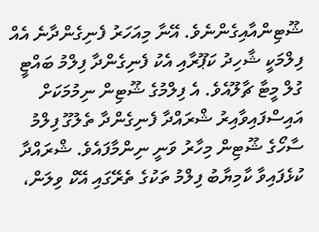ޝޫޓިންއާއިގެންނެވެ. އޭނާ މިއަހަރު ފެނިގެންދާނެ އެއް ފިލްމަކީ ޝާހިދު ކަޕޫރާއި އެކު ފެނިގެންދާ ފިލްމު ބައްޓީ ގުލް މީޓާ ޗާލޫއެވެ. އެ ފިލްމުގެ ޝޫޓިން ނިމުމަކަށް އައިސްފައިވާއިރު ޝްރައްދާ ފެނިގެންދާ ތެލުގޫ ފިލްމު ސާހޯގެ ޝޫޓިން މިހާރު ވަނީ ނިންމާފައެވެ. ޝްރައްދާ ކުޅެފައިވާ ކާމިޔާބު ފިލްމު ތަކުގެ ތެރޭގައި އޭކް ވިލަން،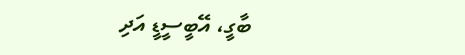ބާގީ، އޭބީސީޑީ އަދި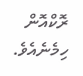ރޮކްއޮން ހިމެނެއެވެ.